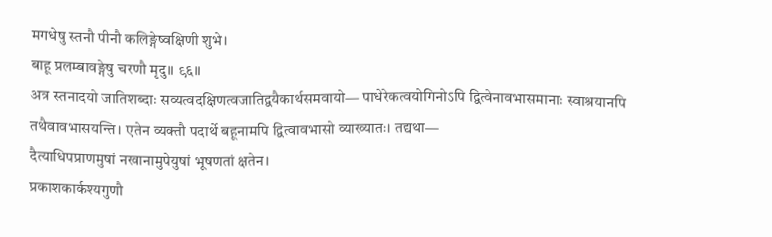मगधेषु स्तनौ पीनौ कलिङ्गेष्वक्षिणी शुभे।
बाहू प्रलम्बावङ्गेषु चरणौ मृदु॥ ९६॥
अत्र स्तनादयो जातिशब्दाः सव्यत्वदक्षिणत्वजातिद्वयैकार्थसमवायो— पाधेरेकत्वयोगिनोऽपि द्वित्वेनावभासमानाः स्वाश्रयानपि तथैवावभासयन्ति। एतेन व्यक्तौ पदार्थे बहूनामपि द्वित्वावभासो व्याख्यातः। तद्यथा—
दैत्याधिपप्राणमुषां नखानामुपेयुषां भूषणतां क्षतेन।
प्रकाशकार्कश्यगुणौ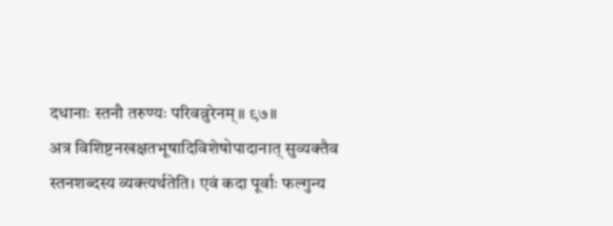दधानाः स्तनौ तरुण्यः परिवव्रुरेनम्॥ ९७॥
अत्र विशिष्टनखक्षतभूषादिविशेषोपादानात् सुव्यक्तैव स्तनशब्दस्य व्यक्त्यर्थतेति। एवं कदा पूर्वाः फल्गुन्य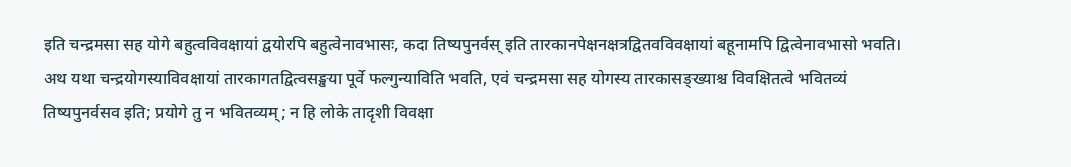इति चन्द्रमसा सह योगे बहुत्वविवक्षायां द्वयोरपि बहुत्वेनावभासः, कदा तिष्यपुनर्वस् इति तारकानपेक्षनक्षत्रद्वितवविवक्षायां बहूनामपि द्वित्वेनावभासो भवति।
अथ यथा चन्द्रयोगस्याविवक्षायां तारकागतद्वित्वसङ्खया पूर्वे फल्गुन्याविति भवति, एवं चन्द्रमसा सह योगस्य तारकासङ्ख्याश्च विवक्षितत्वे भवितव्यं तिष्यपुनर्वसव इति; प्रयोगे तु न भवितव्यम्; न हि लोके तादृशी विवक्षा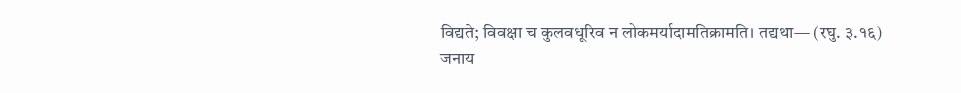विद्यते; विवक्षा च कुलवधूरिव न लोकमर्यादामतिक्रामति। तद्यथा— (रघु. ३.१६)
जनाय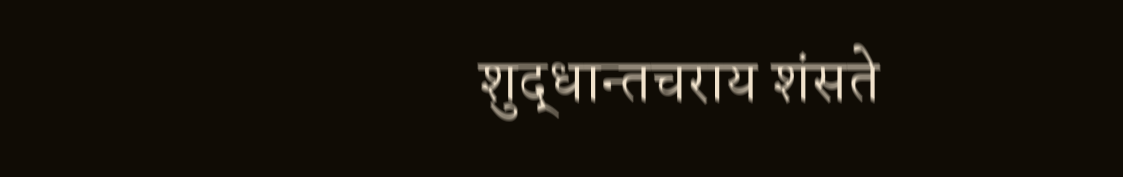शुद्धान्तचराय शंसते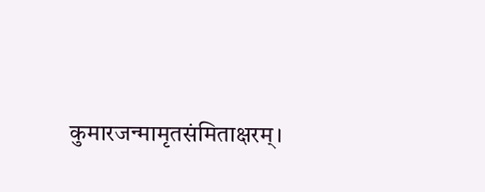कुमारजन्मामृतसंमिताक्षरम्।